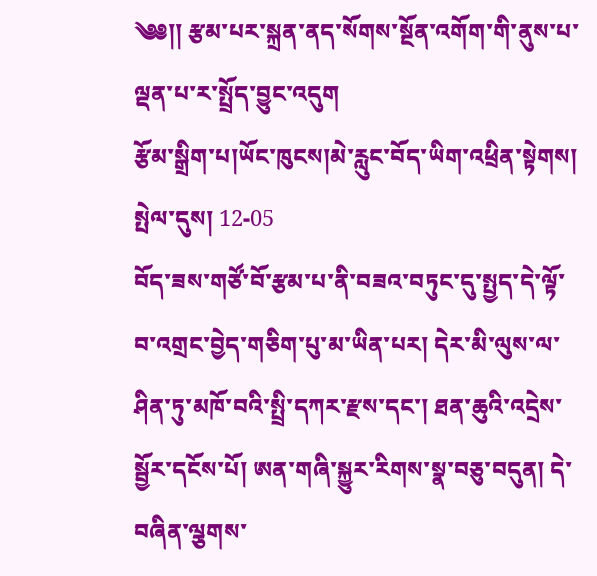༄༅།། རྩམ་པར་སྐྲན་ནད་སོགས་སྔོན་འགོག་གི་ནུས་པ་ལྡན་པ་ར་སྤྲོད་བྱུང་འདུག
རྩོམ་སྒྲིག་པ།ཡོང་ཁུངས།མེ་རླུང་བོད་ཡིག་འཕྲིན་སྟེགས། སྤེལ་དུས། 12-05
བོད་ཟས་གཙོ་བོ་རྩམ་པ་ནི་བཟའ་བཏུང་དུ་སྤྱད་དེ་ལྟོ་བ་འགྲང་བྱེད་གཅིག་པུ་མ་ཡིན་པར། དེར་མི་ལུས་ལ་ཤིན་ཏུ་མཁོ་བའི་སྤྲི་དཀར་རྫས་དང་། ཐན་ཆུའི་འདྲེས་སྦྱོར་དངོས་པོ། ཨན་གཞི་སྐྱུར་རིགས་སྣ་བཅུ་བདུན། དེ་བཞིན་ལྕགས་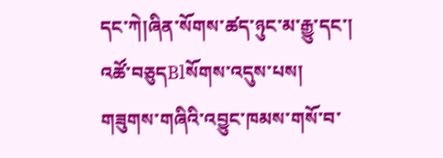དང་ཀེ།ཞིན་སོགས་ཚད་ཉུང་མ་རྒྱུ་དང་། འཚོ་བཅུདBlསོགས་འདུས་པས། གཟུགས་གཞིའི་འབྱུང་ཁམས་གསོ་བ་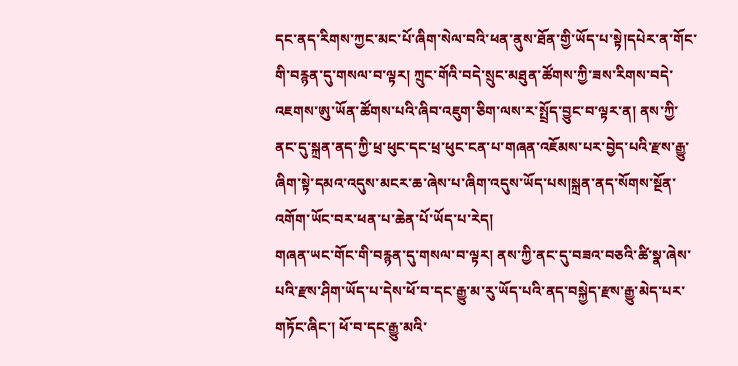དང་ནད་རིགས་ཀྱང་མང་པོ་ཞིག་སེལ་བའི་ཕན་ནུས་ཐོན་གྱི་ཡོད་པ་སྟེ།དཔེར་ན་གོང་གི་བརྙན་དུ་གསལ་བ་ལྟར། ཀྲུང་གོའི་བདེ་སྲུང་མཐུན་ཚོགས་ཀྱི་ཟས་རིགས་བདེ་འཇགས་ཨུ་ཡོན་ཚོགས་པའི་ཞིབ་འཇུག་ཅིག་ལས་ར་སྤྲོད་བྱུང་བ་ལྟར་ན། ནས་ཀྱི་ནང་དུ་སྐྲན་ནད་ཀྱི་ཕྲ་ཕུང་དང་ཕྲ་ཕུང་ངན་པ་གཞན་འཇོམས་པར་བྱེད་པའི་རྫས་རྒྱུ་ཞིག་སྟེ་དམའ་འདུས་མངར་ཆ་ཞེས་པ་ཞིག་འདུས་ཡོད་པས།སྐྲན་ནད་སོགས་སྔོན་འགོག་ཡོང་བར་ཕན་པ་ཆེན་པོ་ཡོད་པ་རེད།
གཞན་ཡང་གོང་གི་བརྙན་དུ་གསལ་བ་ལྟར། ནས་ཀྱི་ནང་དུ་བཟའ་བཅའི་ཚི་སྣ་ཞེས་པའི་རྫས་ཤིག་ཡོད་པ་དེས་ཕོ་བ་དང་རྒྱུ་མ་རུ་ཡོད་པའི་ནད་བསྐྱེད་རྫས་རྒྱུ་མེད་པར་གཏོང་ཞིང་། ཕོ་བ་དང་རྒྱུ་མའི་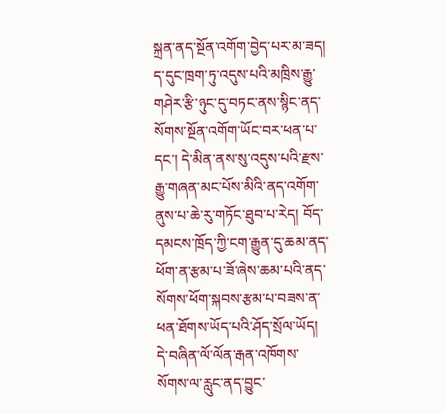སྐྲན་ནད་སྔོན་འགོག་བྱེད་པར་མ་ཟད། ད་དུང་ཁྲག་ཏུ་འདུས་པའི་མཁྲིས་རྒྱུ་གཤེར་རྩི་ཉུང་དུ་བཏང་ནས་སྙིང་ནད་སོགས་སྔོན་འགོག་ཡོང་བར་ཕན་པ་དང་། དེ་མིན་ནས་སུ་འདུས་པའི་རྫས་རྒྱུ་གཞན་མང་པོས་མིའི་ནད་འགོག་ནུས་པ་ཆེ་རུ་གཏོང་ཐུབ་པ་རེད། བོད་དམངས་ཁྲོད་ཀྱི་ངག་རྒྱུན་དུ་ཆམ་ནད་ཕོག་ན་རྩམ་པ་ཟོ་ཞེས་ཆམ་པའི་ནད་སོགས་ཕོག་སྐབས་རྩམ་པ་བཟས་ན་ཕན་ཐོགས་ཡོད་པའི་ཤོད་སྲོལ་ཡོད། དེ་བཞིན་ལོ་ལོན་རྒན་འཁོགས་སོགས་ལ་རླུང་ནད་བྱུང་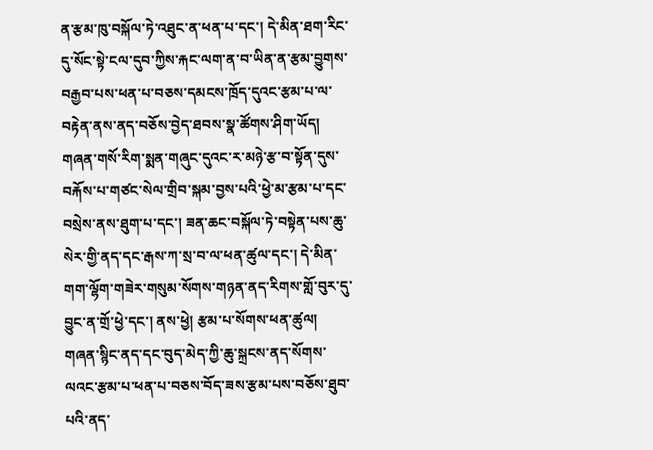ན་རྩམ་ཁུ་བསྐོལ་ཏེ་འཐུང་ན་ཕན་པ་དང་། དེ་མིན་ཐག་རིང་དུ་སོང་སྟེ་ངལ་དུབ་ཀྱིས་རྐང་ལག་ན་བ་ཡིན་ན་རྩམ་བྱུགས་བརྒྱབ་པས་ཕན་པ་བཅས་དམངས་ཁྲོད་དུའང་རྩམ་པ་ལ་བརྟེན་ནས་ནད་བཅོས་བྱེད་ཐབས་སྣ་ཚོགས་ཤིག་ཡོད། གཞན་གསོ་རིག་སྨན་གཞུང་དུའང་ར་མཉེ་རྩ་བ་སྟོན་དུས་བརྐོས་པ་གཙང་སེལ་གྲིབ་སྐམ་བྱས་པའི་ཕྱེ་མ་རྩམ་པ་དང་བསྲེས་ནས་ཐུག་པ་དང་། ཟན་ཆང་བསྐོལ་ཏེ་བསྟེན་པས་ཆུ་སེར་གྱི་ནད་དང་རྒས་ཀ་སྲ་བ་ལ་ཕན་ཚུལ་དང་། དེ་མིན་གག་ལྷོག་གཟེར་གསུམ་སོགས་གཉན་ནད་རིགས་གློ་བུར་དུ་བྱུང་ན་གྲོ་ཕྱེ་དང་། ནས་ཕྱེ། རྩམ་པ་སོགས་ཕན་ཚུལ། གཞན་སྙིང་ནད་དང་བུད་མེད་ཀྱི་ཆུ་སྐྲངས་ནད་སོགས་ལའང་རྩམ་པ་ཕན་པ་བཅས་བོད་ཟས་རྩམ་པས་བཅོས་ཐུབ་པའི་ནད་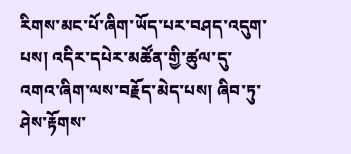རིགས་མང་པོ་ཞིག་ཡོད་པར་བཤད་འདུག་པས། འདིར་དཔེར་མཚོན་གྱི་ཚུལ་དུ་འགའ་ཞིག་ལས་བརྗོད་མེད་པས། ཞིབ་ཏུ་ཤེས་རྟོགས་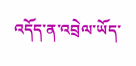འདོད་ན་འབྲེལ་ཡོད་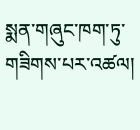སྨན་གཞུང་ཁག་ཏུ་གཟིགས་པར་འཚལ།